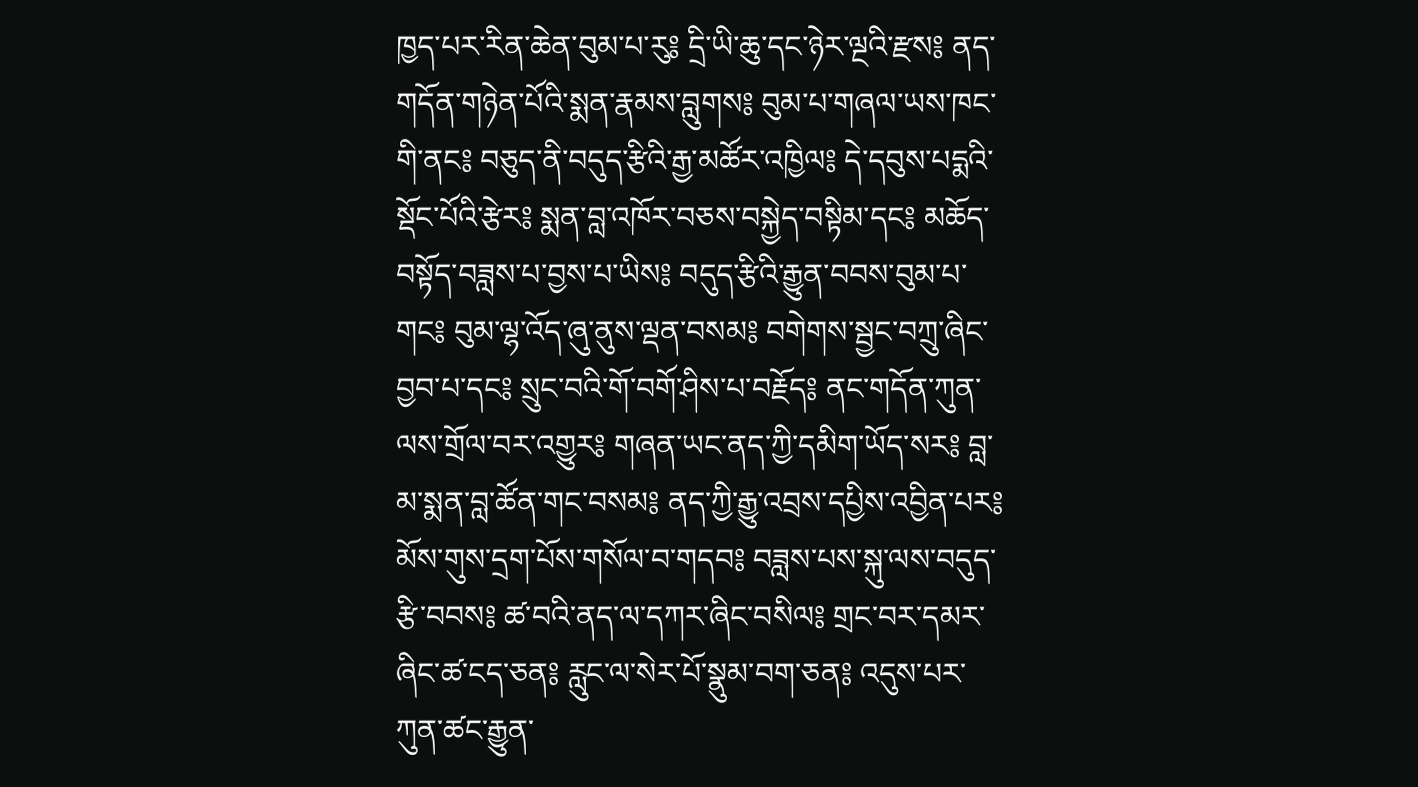ཁྱད་པར་རིན་ཆེན་བུམ་པ་རུ༔ དྲི་ཡི་ཆུ་དང་ཉེར་ལྔའི་རྫས༔ ནད་གདོན་གཉེན་པོའི་སྨན་རྣམས་བླུགས༔ བུམ་པ་གཞལ་ཡས་ཁང་གི་ནང༔ བཅུད་ནི་བདུད་རྩིའི་རྒྱ་མཚོར་འཁྱིལ༔ དེ་དབུས་པདྨའི་སྡོང་པོའི་རྩེར༔ སྨན་བླ་འཁོར་བཅས་བསྐྱེད་བསྟིམ་དང༔ མཆོད་བསྟོད་བཟླས་པ་བྱས་པ་ཡིས༔ བདུད་རྩིའི་རྒྱུན་བབས་བུམ་པ་གང༔ བུམ་ལྷ་འོད་ཞུ་ནུས་ལྡན་བསམ༔ བགེགས་སྦྱང་བཀྲུ་ཞིང་བྱབ་པ་དང༔ སྲུང་བའི་གོ་བགོ་ཤིས་པ་བརྗོད༔ ནང་གདོན་ཀུན་ལས་གྲོལ་བར་འགྱུར༔ གཞན་ཡང་ནད་ཀྱི་དམིག་ཡོད་སར༔ བླ་མ་སྨན་བླ་ཚོན་གང་བསམ༔ ནད་ཀྱི་རྒྱུ་འབྲས་དཔྱིས་འབྱིན་པར༔ མོས་གུས་དྲག་པོས་གསོལ་བ་གདབ༔ བཟླས་པས་སྐུ་ལས་བདུད་རྩི་བབས༔ ཚ་བའི་ནད་ལ་དཀར་ཞིང་བསིལ༔ གྲང་བར་དམར་ཞིང་ཚ་ངད་ཅན༔ རླུང་ལ་སེར་པོ་སྣུམ་བག་ཅན༔ འདུས་པར་ཀུན་ཚང་རྒྱུན་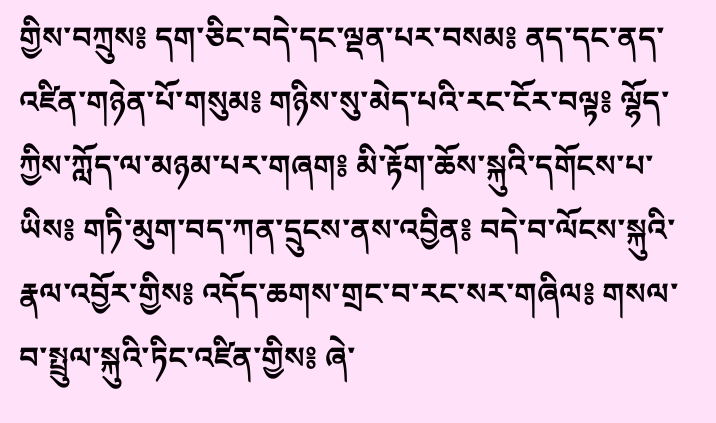གྱིས་བཀྲུས༔ དག་ཅིང་བདེ་དང་ལྡན་པར་བསམ༔ ནད་དང་ནད་འཛིན་གཉེན་པོ་གསུམ༔ གཉིས་སུ་མེད་པའི་རང་ངོར་བལྟ༔ ལྷོད་ཀྱིས་ཀློད་ལ་མཉམ་པར་གཞག༔ མི་རྟོག་ཆོས་སྐུའི་དགོངས་པ་ཡིས༔ གཏི་མུག་བད་ཀན་དྲུངས་ནས་འབྱིན༔ བདེ་བ་ལོངས་སྐུའི་རྣལ་འབྱོར་གྱིས༔ འདོད་ཆགས་གྲང་བ་རང་སར་གཞིལ༔ གསལ་བ་སྤྲུལ་སྐུའི་ཏིང་འཛིན་གྱིས༔ ཞེ་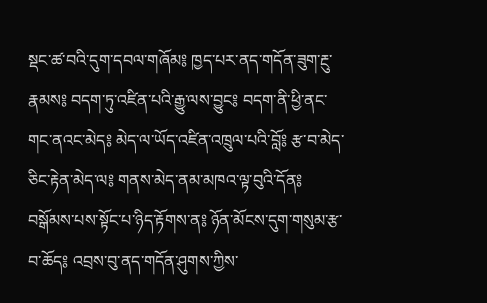སྡང་ཚ་བའི་དུག་དབལ་གཞོམ༔ ཁྱད་པར་ནད་གདོན་ཟུག་རྔུ་རྣམས༔ བདག་ཏུ་འཛིན་པའི་རྒྱུ་ལས་བྱུང༔ བདག་ནི་ཕྱི་ནང་གང་ནའང་མེད༔ མེད་ལ་ཡོད་འཛིན་འཁྲུལ་པའི་བློ༔ རྩ་བ་མེད་ཅིང་རྟེན་མེད་ལ༔ གནས་མེད་ནམ་མཁའ་ལྟ་བུའི་དོན༔ བསྒོམས་པས་སྟོང་པ་ཉིད་རྟོགས་ན༔ ཉོན་མོངས་དུག་གསུམ་རྩ་བ་ཆོད༔ འབྲས་བུ་ནད་གདོན་ཤུགས་ཀྱིས་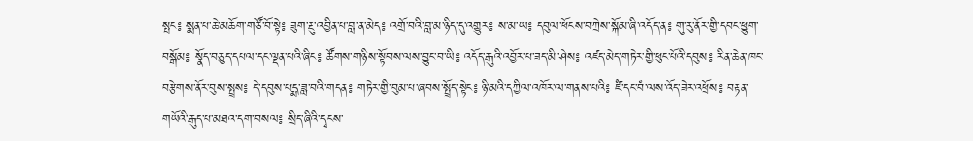སྤང༔ སྨན་པ་ཆེ་མཆོག་གཙོ་བོ་སྟེ༔ ཟུག་རྔུ་འབྱིན་པ་བླ་ན་མེད༔ འགྲོ་བའི་བླ་མ་ཉིད་དུ་འགྱུར༔ ས་མ་ཡ༔ དབུལ་ཕོངས་བཀྲེས་སྐོམ་ཞི་འདོད་ན༔ གུ་རུ་ནོར་གྱི་དབང་ཕྱུག་བསྒོམ༔ སྣོད་བཅུད་དཔལ་དང་ལྡན་པའི་ཞིང༔ ཚོགས་གཉིས་སྟོབས་ལས་བྱུང་བ་ཡི༔ འདོད་རྒུའི་འབྱོར་པ་ཟད་མི་ཤེས༔ འཛད་མེད་གཏེར་གྱི་ཕུང་པོའི་དབུས༔ རིན་ཆེན་ཁང་བརྩེགས་ནོར་བུས་སྤྲས༔ དེ་དབུས་པདྨ་ཟླ་བའི་གདན༔ གཏེར་གྱི་བུམ་པ་ཞབས་སྤྲོད་སྟེང༔ ཉི་མའི་དཀྱིལ་འཁོར་ལ་གནས་པའི༔ ཛཾ་དང་བཾ་ལས་འོད་ཟེར་འཕྲོས༔ བརྟན་གཡོའི་རྒུད་པ་མཐའ་དག་བསལ༔ སྲིད་ཞིའི་དྭངས་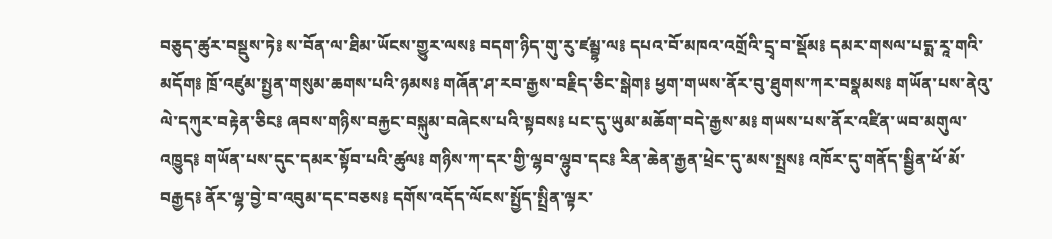བཅུད་ཚུར་བསྡུས་ཏེ༔ ས་བོན་ལ་ཐིམ་ཡོངས་གྱུར་ལས༔ བདག་ཉིད་གུ་རུ་ཛམྦྷ་ལ༔ དཔའ་བོ་མཁའ་འགྲོའི་དྲྭ་བ་སྡོམ༔ དམར་གསལ་པདྨ་རཱ་གའི་མདོག༔ ཁྲོ་འཛུམ་སྤྱན་གསུམ་ཆགས་པའི་ཉམས༔ གཞོན་ཤ་རབ་རྒྱས་བརྗིད་ཅིང་སྒེག༔ ཕྱག་གཡས་ནོར་བུ་ཐུགས་ཀར་བསྣམས༔ གཡོན་པས་ནེའུ་ལེ་དཀུར་བརྟེན་ཅིང༔ ཞབས་གཉིས་བརྐྱང་བསྐུམ་བཞེངས་པའི་སྟབས༔ པང་དུ་ཡུམ་མཆོག་བདེ་རྒྱས་མ༔ གཡས་པས་ནོར་འཛིན་ཡབ་མགུལ་འཁྱུད༔ གཡོན་པས་དུང་དམར་སྟོབ་པའི་ཚུལ༔ གཉིས་ཀ་དར་གྱི་ལྷབ་ལྷུབ་དང༔ རིན་ཆེན་རྒྱན་ཕྲེང་དུ་མས་སྤྲས༔ འཁོར་དུ་གནོད་སྦྱིན་ཕོ་མོ་བརྒྱད༔ ནོར་ལྷ་བྱེ་བ་འབུམ་དང་བཅས༔ དགོས་འདོད་ལོངས་སྤྱོད་སྤྲིན་ལྟར་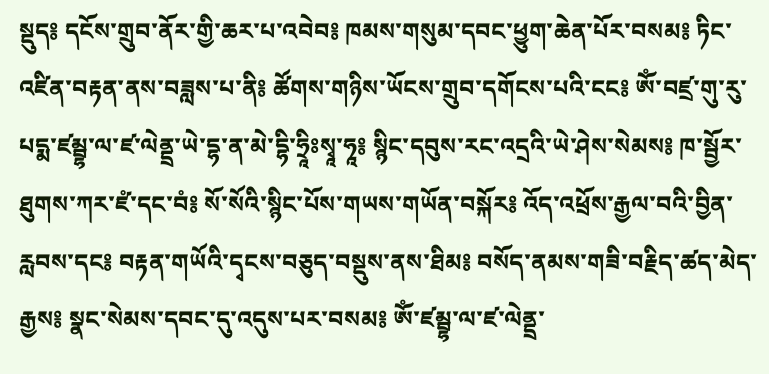སྡུད༔ དངོས་གྲུབ་ནོར་གྱི་ཆར་པ་འབེབ༔ ཁམས་གསུམ་དབང་ཕྱུག་ཆེན་པོར་བསམ༔ ཏིང་འཛིན་བརྟན་ནས་བཟླས་པ་ནི༔ ཚོགས་གཉིས་ཡོངས་གྲུབ་དགོངས་པའི་ངང༔ ཨོཾ་བཛྲ་གུ་རུ་པདྨ་ཛམྦྷ་ལ་ཛ་ལེནྡྲ་ཡེ་དྷ་ན་མེ་དྷི་ཧྲཱིཿསྭཱ་ཧཱ༔ སྙིང་དབུས་རང་འདྲའི་ཡེ་ཤེས་སེམས༔ ཁ་སྦྱོར་ཐུགས་ཀར་ཛཾ་དང་བཾ༔ སོ་སོའི་སྙིང་པོས་གཡས་གཡོན་བསྐོར༔ འོད་འཕྲོས་རྒྱལ་བའི་བྱིན་རླབས་དང༔ བརྟན་གཡོའི་དྭངས་བཅུད་བསྡུས་ནས་ཐིམ༔ བསོད་ནམས་གཟི་བརྗིད་ཚད་མེད་རྒྱས༔ སྣང་སེམས་དབང་དུ་འདུས་པར་བསམ༔ ཨོཾ་ཛམྦྷ་ལ་ཛ་ལེནྡྲ་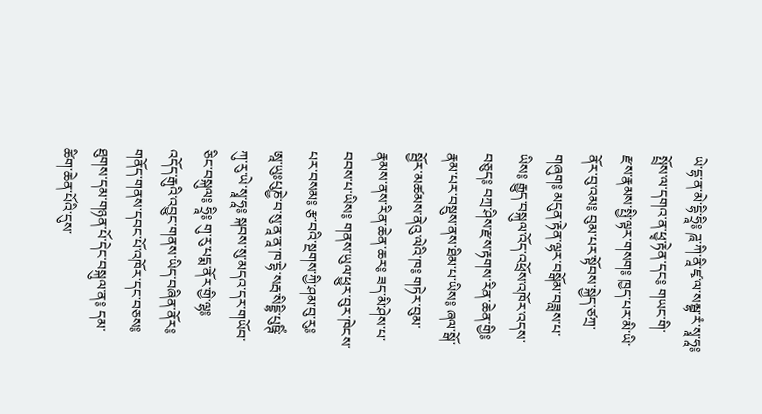ཡེ་དྷ་ན་མེ་དྷི་ཧྲཱི༔ ཌཱ་ཀི་ནཱི་ཛྭ་ལ་སམྦྷ་རཾ་སྭཱ་ཧཱ༔ སྤྲོས་ལ་དགའ་ན་ཕྱྭ་རྟེན་དང༔ གཡང་གི་རྫས་རྣམས་སྤྱི་ལྟར་གསག༔ ཁྱད་པར་མི་ཡི་ནོར་བུ་འམ༔ བུམ་པར་སྟོབས་སྐྱེད་ཙཀྲ་གཞུག༔ མདུན་རྟེན་ལྷར་བསྒོམ་བཟླས་པ་ཡིས༔ རྒྱུད་བསྐུལ་འོད་འཕྲོས་འཁོར་འདས་བཅུད༔ བཀྲ་ཤིས་རྫས་རྟགས་རིན་ཆེན་གྱི༔ རྣམ་པར་བསྡུས་ནས་ཐིམ་པ་ཡིས༔ ཞལ་སྒོ་སྦྱོར་མཚམས་ནེའུ་ལེའི་ཁ༔ གཏེར་བུམ་རྣམས་ནས་རིན་ཆེན་ཆར༔ ཟད་མི་ཤེས་པ་བབས་པ་ཡིས༔ གནས་ཡུལ་ཕྱུར་བུར་ཁེངས་པར་བསམ༔ རྩ་བའི་སྔགས་ཀྱི་ཤམ་བུ་རུ༔ ཨཱ་ཡུཿཔུཎྱེ་བ་སུ་ནཱ་ནཱ་ཁ་དྷེ་སརྦ་སིདྡྷི་པུཥྚིཾ་ཀུ་རུ་ཡེ་སྭཱ་ཧཱ༔ སྐབས་སུ་མདའ་དར་གཡོབ་ཅིང་བསྐུལ༔ ཧྲཱི༔ གུ་རུ་པདྨ་ནོར་གྱི་ལྷ༔ འདོད་རྒུའི་འབྱུང་གནས་ཡིད་བཞིན་ནོར༔ གནོད་གནས་དབང་པོ་འཁོར་དང་བཅས༔ ཐུགས་དམ་གཉན་པོ་དེང་བསྐུལ་ན༔ དམ་ཚིག་ཆེན་པོའི་དུས་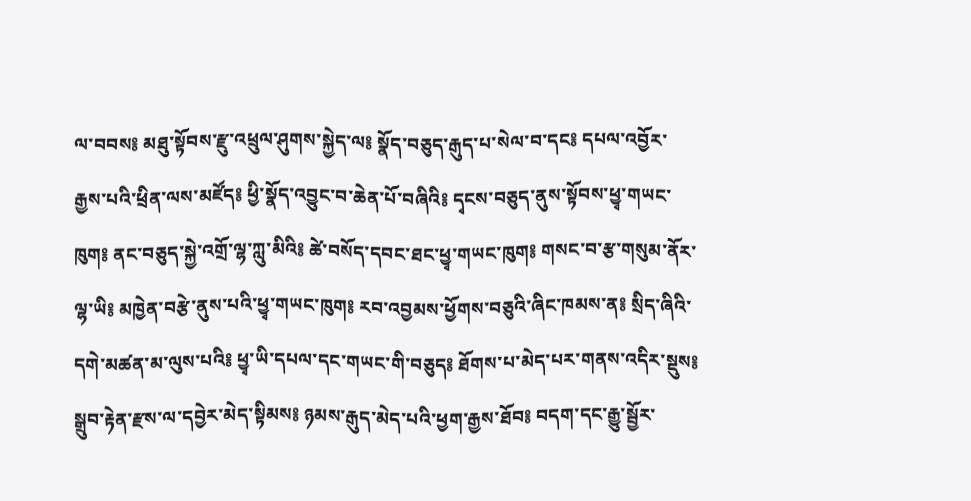ལ་བབས༔ མཐུ་སྟོབས་རྫུ་འཕྲུལ་ཤུགས་སྐྱེད་ལ༔ སྣོད་བཅུད་རྒུད་པ་སེལ་བ་དང༔ དཔལ་འབྱོར་རྒྱས་པའི་ཕྲིན་ལས་མཛོད༔ ཕྱི་སྣོད་འབྱུང་བ་ཆེན་པོ་བཞིའི༔ དྭངས་བཅུད་ནུས་སྟོབས་ཕྱྭ་གཡང་ཁུག༔ ནང་བཅུད་སྐྱེ་འགྲོ་ལྷ་ཀླུ་མིའི༔ ཚེ་བསོད་དབང་ཐང་ཕྱྭ་གཡང་ཁུག༔ གསང་བ་རྩ་གསུམ་ནོར་ལྷ་ཡི༔ མཁྱེན་བརྩེ་ནུས་པའི་ཕྱྭ་གཡང་ཁུག༔ རབ་འབྱམས་ཕྱོགས་བཅུའི་ཞིང་ཁམས་ན༔ སྲིད་ཞིའི་དགེ་མཚན་མ་ལུས་པའི༔ ཕྱྭ་ཡི་དཔལ་དང་གཡང་གི་བཅུད༔ ཐོགས་པ་མེད་པར་གནས་འདིར་སྡུས༔ སྒྲུབ་རྟེན་རྫས་ལ་དབྱེར་མེད་སྟིམས༔ ཉམས་རྒུད་མེད་པའི་ཕྱག་རྒྱས་ཐོབ༔ བདག་དང་རྒྱུ་སྦྱོར་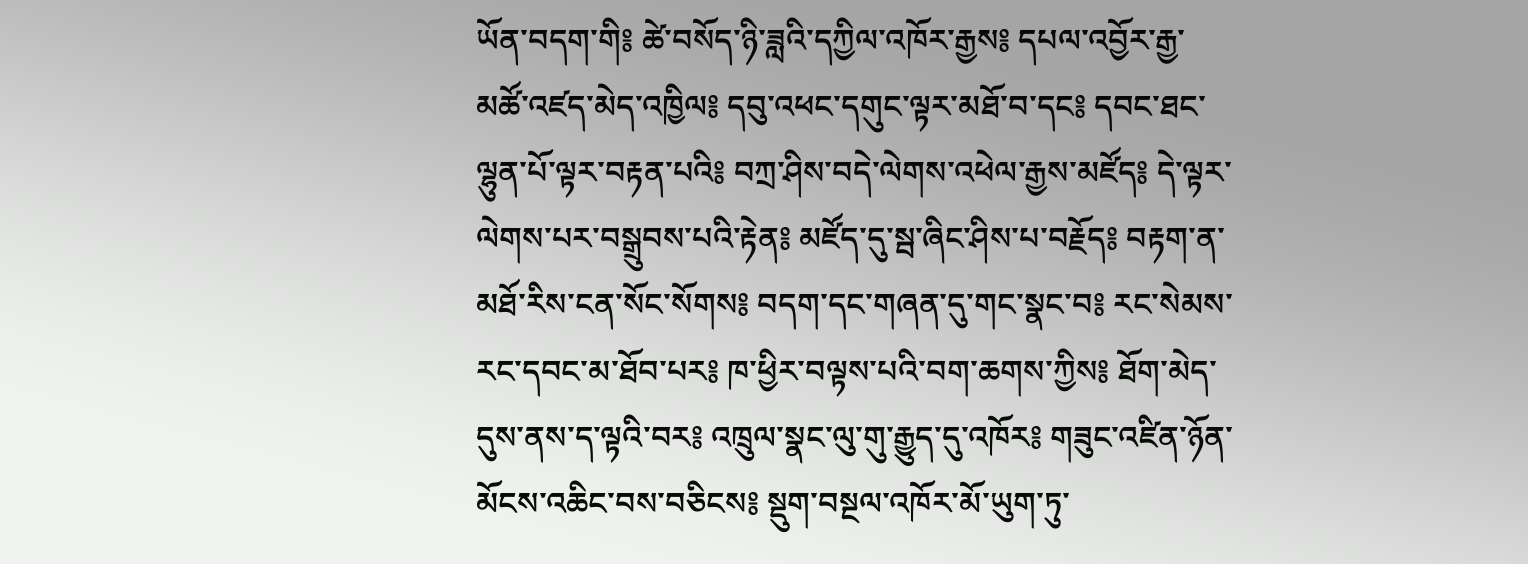ཡོན་བདག་གི༔ ཚེ་བསོད་ཉི་ཟླའི་དཀྱིལ་འཁོར་རྒྱས༔ དཔལ་འབྱོར་རྒྱ་མཚོ་འཛད་མེད་འཁྱིལ༔ དབུ་འཕང་དགུང་ལྟར་མཐོ་བ་དང༔ དབང་ཐང་ལྷུན་པོ་ལྟར་བརྟན་པའི༔ བཀྲ་ཤིས་བདེ་ལེགས་འཕེལ་རྒྱས་མཛོད༔ དེ་ལྟར་ལེགས་པར་བསྒྲུབས་པའི་རྟེན༔ མཛོད་དུ་སྦ་ཞིང་ཤིས་པ་བརྗོད༔ བརྟག་ན་མཐོ་རིས་ངན་སོང་སོགས༔ བདག་དང་གཞན་དུ་གང་སྣང་བ༔ རང་སེམས་རང་དབང་མ་ཐོབ་པར༔ ཁ་ཕྱིར་བལྟས་པའི་བག་ཆགས་ཀྱིས༔ ཐོག་མེད་དུས་ནས་ད་ལྟའི་བར༔ འཁྲུལ་སྣང་ལུ་གུ་རྒྱུད་དུ་འཁོར༔ གཟུང་འཛིན་ཉོན་མོངས་འཆིང་བས་བཅིངས༔ སྡུག་བསྔལ་འཁོར་མོ་ཡུག་ཏུ་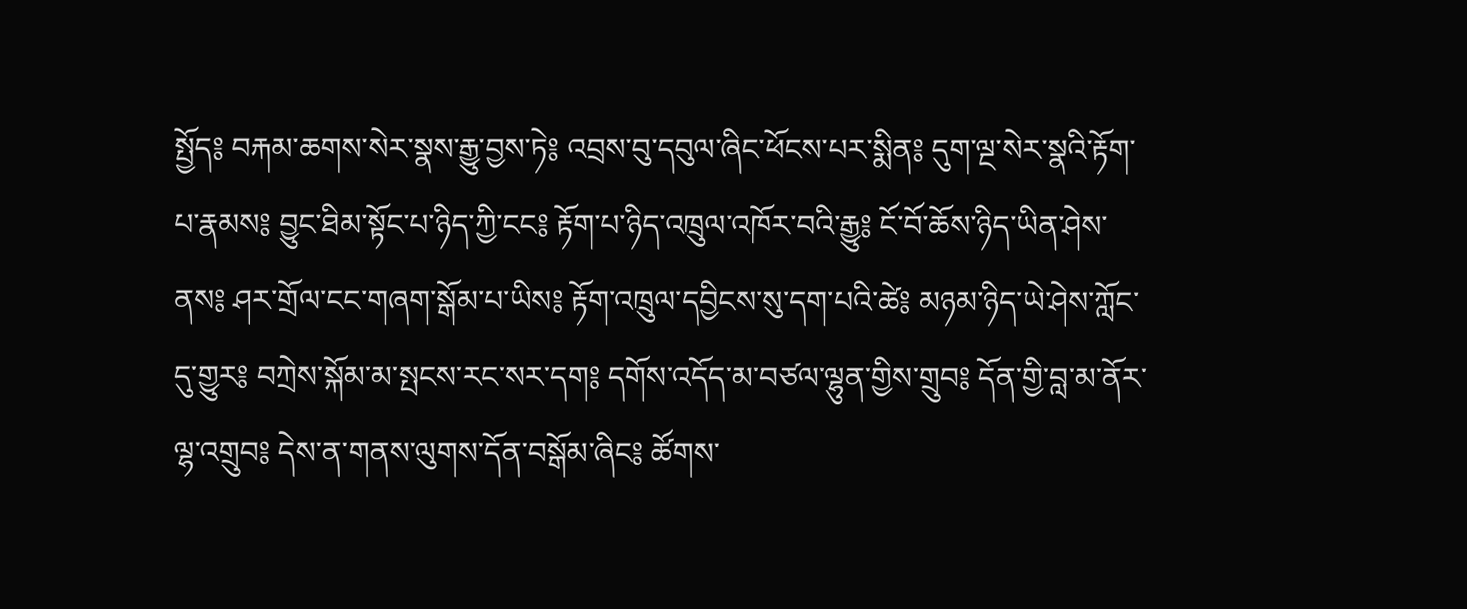སྤྱོད༔ བརྐམ་ཆགས་སེར་སྣས་རྒྱུ་བྱས་ཏེ༔ འབྲས་བུ་དབུལ་ཞིང་ཕོངས་པར་སྨིན༔ དུག་ལྔ་སེར་སྣའི་རྟོག་པ་རྣམས༔ བྱུང་ཐིམ་སྟོང་པ་ཉིད་ཀྱི་ངང༔ རྟོག་པ་ཉིད་འཁྲུལ་འཁོར་བའི་རྒྱུ༔ ངོ་བོ་ཆོས་ཉིད་ཡིན་ཤེས་ནས༔ ཤར་གྲོལ་ངང་གཞག་སྒོམ་པ་ཡིས༔ རྟོག་འཁྲུལ་དབྱིངས་སུ་དག་པའི་ཚེ༔ མཉམ་ཉིད་ཡེ་ཤེས་ཀློང་དུ་གྱུར༔ བཀྲེས་སྐོམ་མ་སྤངས་རང་སར་དག༔ དགོས་འདོད་མ་བཙལ་ལྷུན་གྱིས་གྲུབ༔ དོན་གྱི་བླ་མ་ནོར་ལྷ་འགྲུབ༔ དེས་ན་གནས་ལུགས་དོན་བསྒོམ་ཞིང༔ ཚོགས་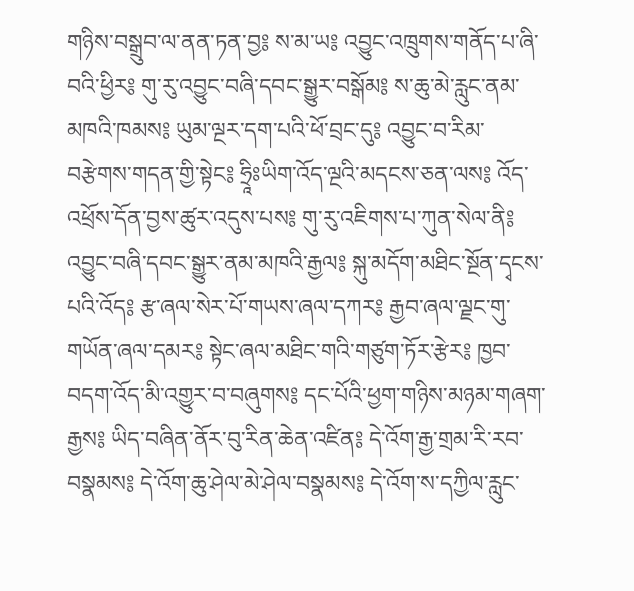གཉིས་བསྒྲུབ་ལ་ནན་ཏན་བྱ༔ ས་མ་ཡ༔ འབྱུང་འཁྲུགས་གནོད་པ་ཞི་བའི་ཕྱིར༔ གུ་རུ་འབྱུང་བཞི་དབང་སྒྱུར་བསྒོམ༔ ས་ཆུ་མེ་རླུང་ནམ་མཁའི་ཁམས༔ ཡུམ་ལྔར་དག་པའི་ཕོ་བྲང་དུ༔ འབྱུང་བ་རིམ་བརྩེགས་གདན་གྱི་སྟེང༔ ཧྲཱིཿཡིག་འོད་ལྔའི་མདངས་ཅན་ལས༔ འོད་འཕྲོས་དོན་བྱས་ཚུར་འདུས་པས༔ གུ་རུ་འཇིགས་པ་ཀུན་སེལ་ནི༔ འབྱུང་བཞི་དབང་སྒྱུར་ནམ་མཁའི་རྒྱལ༔ སྐུ་མདོག་མཐིང་སྔོན་དྭངས་པའི་འོད༔ རྩ་ཞལ་སེར་པོ་གཡས་ཞལ་དཀར༔ རྒྱབ་ཞལ་ལྗང་གུ་གཡོན་ཞལ་དམར༔ སྟེང་ཞལ་མཐིང་གའི་གཙུག་ཏོར་རྩེར༔ ཁྱབ་བདག་འོད་མི་འགྱུར་བ་བཞུགས༔ དང་པོའི་ཕྱག་གཉིས་མཉམ་གཞག་རྒྱས༔ ཡིད་བཞིན་ནོར་བུ་རིན་ཆེན་འཛིན༔ དེ་འོག་རྒྱ་གྲམ་རི་རབ་བསྣམས༔ དེ་འོག་ཆུ་ཤེལ་མེ་ཤེལ་བསྣམས༔ དེ་འོག་ས་དཀྱིལ་རླུང་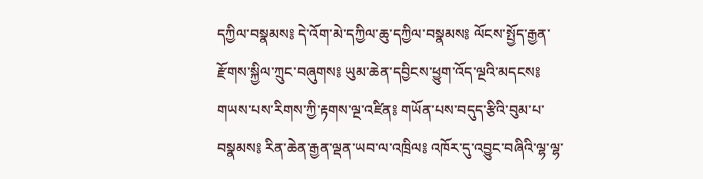དཀྱིལ་བསྣམས༔ དེ་འོག་མེ་དཀྱིལ་ཆུ་དཀྱིལ་བསྣམས༔ ལོངས་སྤྱོད་རྒྱན་རྫོགས་སྐྱིལ་ཀྲུང་བཞུགས༔ ཡུམ་ཆེན་དབྱིངས་ཕྱུག་འོད་ལྔའི་མདངས༔ གཡས་པས་རིགས་ཀྱི་རྟགས་ལྔ་འཛིན༔ གཡོན་པས་བདུད་རྩིའི་བུམ་པ་བསྣམས༔ རིན་ཆེན་རྒྱན་ལྡན་ཡབ་ལ་འཁྲིལ༔ འཁོར་དུ་འབྱུང་བཞིའི་ལྷ་ལྷ་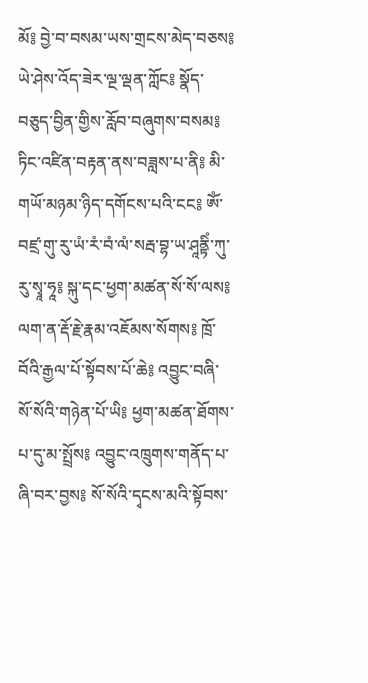མོ༔ བྱེ་བ་བསམ་ཡས་གྲངས་མེད་བཅས༔ ཡེ་ཤེས་འོད་ཟེར་ལྔ་ལྡན་ཀློང༔ སྣོད་བཅུད་བྱིན་གྱིས་རློབ་བཞུགས་བསམ༔ ཏིང་འཛིན་བརྟན་ནས་བཟླས་པ་ནི༔ མི་གཡོ་མཉམ་ཉིད་དགོངས་པའི་ངང༔ ཨོཾ་བཛྲ་གུ་རུ་ཡཾ་རཾ་བཾ་ལཾ་སརྦ་བྷ་ཡ་ཤཱནྟིཾ་ཀུ་རུ་སྭཱ་ཧཱ༔ སྐུ་དང་ཕྱག་མཚན་སོ་སོ་ལས༔ ལག་ན་རྡོ་རྗེ་རྣམ་འཇོམས་སོགས༔ ཁྲོ་བོའི་རྒྱལ་པོ་སྟོབས་པོ་ཆེ༔ འབྱུང་བཞི་སོ་སོའི་གཉེན་པོ་ཡི༔ ཕྱག་མཚན་ཐོགས་པ་དུ་མ་སྤྲོས༔ འབྱུང་འཁྲུགས་གནོད་པ་ཞི་བར་བྱས༔ སོ་སོའི་དྭངས་མའི་སྟོབས་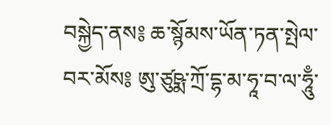བསྐྱེད་ནས༔ ཆ་སྙོམས་ཡོན་ཏན་སྤེལ་བར་མོས༔ ཨུ་ཙུཥྨ་ཀྲོ་དྷ་མ་ཧཱ་བ་ལ་ཧཱུྃ་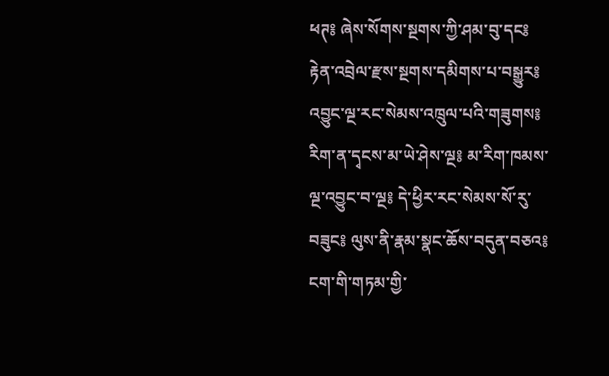ཕཊ༔ ཞེས་སོགས་སྔགས་ཀྱི་ཤམ་བུ་དང༔ རྟེན་འབྲེལ་རྫས་སྔགས་དམིགས་པ་བསྒྱུར༔ འབྱུང་ལྔ་རང་སེམས་འཁྲུལ་པའི་གཟུགས༔ རིག་ན་དྭངས་མ་ཡེ་ཤེས་ལྔ༔ མ་རིག་ཁམས་ལྔ་འབྱུང་བ་ལྔ༔ དེ་ཕྱིར་རང་སེམས་སོ་རུ་བཟུང༔ ལུས་ནི་རྣམ་སྣང་ཆོས་བདུན་བཅའ༔ ངག་གི་གཏམ་གྱི་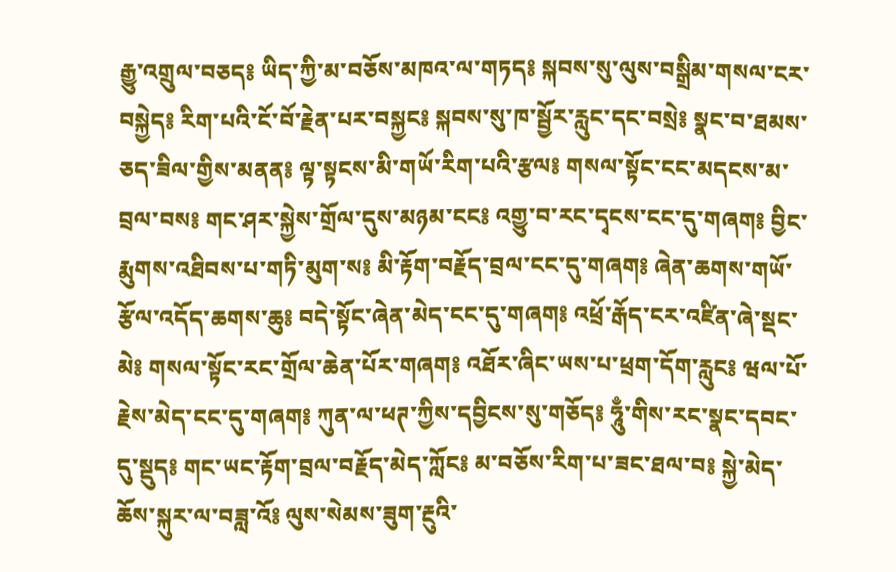རྒྱུ་འགྲུལ་བཅད༔ ཡིད་ཀྱི་མ་བཅོས་མཁའ་ལ་གཏད༔ སྐབས་སུ་ལུས་བསྒྲིམ་གསལ་ངར་བསྐྱེད༔ རིག་པའི་ངོ་བོ་རྗེན་པར་བསྐྱང༔ སྐབས་སུ་ཁ་སྦྱོར་རླུང་དང་བསྲེ༔ སྣང་བ་ཐམས་ཅད་ཟིལ་གྱིས་མནན༔ ལྟ་སྟངས་མི་གཡོ་རིག་པའི་རྩལ༔ གསལ་སྟོང་ངང་མདངས་མ་བྲལ་བས༔ གང་ཤར་སྐྱེས་གྲོལ་དུས་མཉམ་ངང༔ འགྱུ་བ་རང་དྭངས་ངང་དུ་གཞག༔ བྱིང་རྨུགས་འཐིབས་པ་གཏི་མུག་ས༔ མི་རྟོག་བརྗོད་བྲལ་ངང་དུ་གཞག༔ ཞེན་ཆགས་གཡོ་རྩོལ་འདོད་ཆགས་ཆུ༔ བདེ་སྟོང་ཞེན་མེད་ངང་དུ་གཞག༔ འཕྲོ་རྒོད་ངར་འཛིན་ཞེ་སྡང་མེ༔ གསལ་སྟོང་རང་གྲོལ་ཆེན་པོར་གཞག༔ འཐོར་ཞིང་ཡས་པ་ཕྲག་དོག་རླུང༔ ཝལ་པོ་རྗེས་མེད་ངང་དུ་གཞག༔ ཀུན་ལ་ཕཊ་ཀྱིས་དབྱིངས་སུ་གཅོད༔ ཧཱུྃ་གིས་རང་སྣང་དབང་དུ་སྡུད༔ གང་ཡང་རྟོག་བྲལ་བརྗོད་མེད་ཀློང༔ མ་བཅོས་རིག་པ་ཟང་ཐལ་བ༔ སྐྱེ་མེད་ཆོས་སྐུར་ལ་བཟླ་འོ༔ ལུས་སེམས་ཟུག་རྔུའི་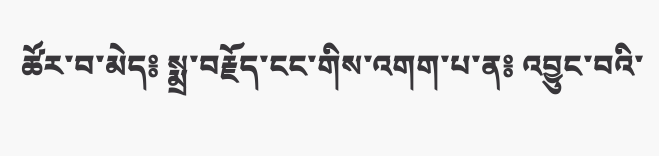ཚོར་བ་མེད༔ སྨྲ་བརྗོད་ངང་གིས་འགག་པ་ན༔ འབྱུང་བའི་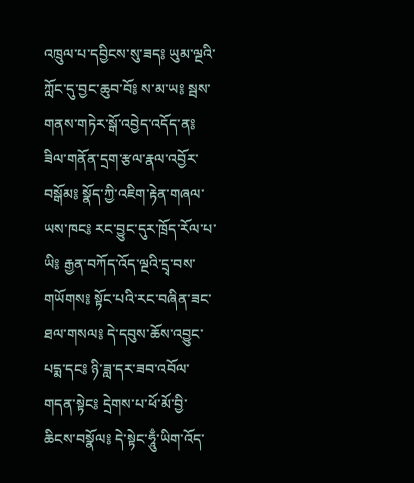འཁྲུལ་པ་དབྱིངས་སུ་ཟད༔ ཡུམ་ལྔའི་ཀློང་དུ་བྱང་ཆུབ་བོ༔ ས་མ་ཡ༔ སྦས་གནས་གཏེར་སྒོ་འབྱེད་འདོད་ན༔ ཟིལ་གནོན་དྲག་རྩལ་རྣལ་འབྱོར་བསྒོམ༔ སྣོད་ཀྱི་འཇིག་རྟེན་གཞལ་ཡས་ཁང༔ རང་བྱུང་དུར་ཁྲོད་རོལ་པ་ཡི༔ རྒྱན་བཀོད་འོད་ལྔའི་དྲྭ་བས་གཡོགས༔ སྟོང་པའི་རང་བཞིན་ཟང་ཐལ་གསལ༔ དེ་དབུས་ཆོས་འབྱུང་པདྨ་དང༔ ཉི་ཟླ་དར་ཟབ་འབོལ་གདན་སྟེང༔ དྲེགས་པ་ཕོ་མོ་བྱི་ཆིངས་བསྣོལ༔ དེ་སྟེང་ཧཱུྃ་ཡིག་འོད་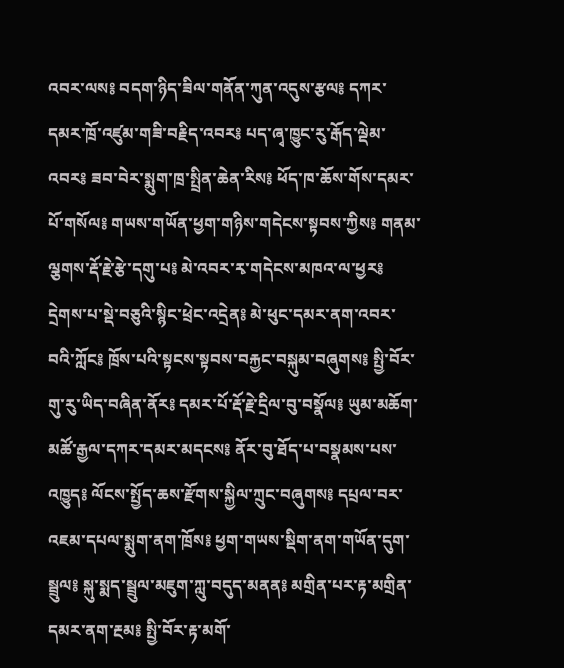འབར་ལས༔ བདག་ཉིད་ཟིལ་གནོན་ཀུན་འདུས་རྩལ༔ དཀར་དམར་ཁྲོ་འཛུམ་གཟི་བརྗིད་འབར༔ པད་ཞྭ་ཁྱུང་རུ་རྒོད་ལྡེམ་འབར༔ ཟབ་བེར་སྨུག་ཁྲ་སྤྲིན་ཆེན་རིས༔ ཕོད་ཁ་ཆོས་གོས་དམར་པོ་གསོལ༔ གཡས་གཡོན་ཕྱག་གཉིས་གདེངས་སྟབས་ཀྱིས༔ གནམ་ལྕགས་རྡོ་རྗེ་རྩེ་དགུ་པ༔ མེ་འབར་རྭ་གདེངས་མཁའ་ལ་ཕྱར༔ དྲེགས་པ་སྡེ་བཅུའི་སྙིང་ཕྲེང་འདྲེན༔ མེ་ཕུང་དམར་ནག་འབར་བའི་ཀློང༔ ཁྲོས་པའི་སྟངས་སྟབས་བརྐྱང་བསྐུམ་བཞུགས༔ སྤྱི་བོར་གུ་རུ་ཡིད་བཞིན་ནོར༔ དམར་པོ་རྡོ་རྗེ་དྲིལ་བུ་བསྣོལ༔ ཡུམ་མཆོག་མཚོ་རྒྱལ་དཀར་དམར་མདངས༔ ནོར་བུ་ཐོད་པ་བསྣམས་པས་འཁྱུད༔ ལོངས་སྤྱོད་ཆས་རྫོགས་སྐྱིལ་ཀྲུང་བཞུགས༔ དཔྲལ་བར་འཇམ་དཔལ་སྨུག་ནག་ཁྲོས༔ ཕྱག་གཡས་སྡིག་ནག་གཡོན་དུག་སྦྲུལ༔ སྐུ་སྨད་སྦྲུལ་མཇུག་ཀླུ་བདུད་མནན༔ མགྲིན་པར་རྟ་མགྲིན་དམར་ནག་རྔམ༔ སྤྱི་བོར་རྟ་མགོ་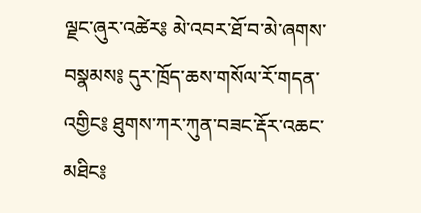ལྗང་ཞུར་འཚེར༔ མེ་འབར་ཐོ་བ་མེ་ཞགས་བསྣམས༔ དུར་ཁྲོད་ཆས་གསོལ་རོ་གདན་འགྱིང༔ ཐུགས་ཀར་ཀུན་བཟང་རྡོར་འཆང་མཐིང༔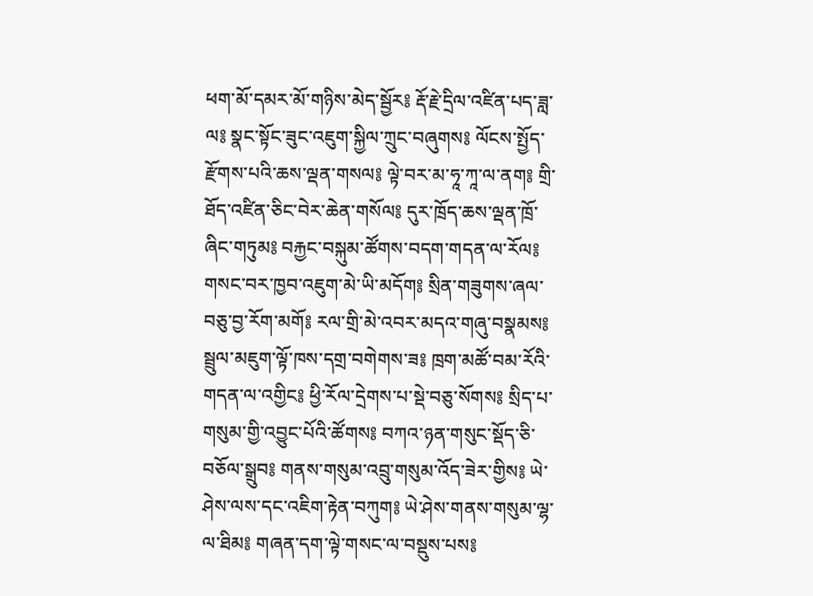ཕག་མོ་དམར་མོ་གཉིས་མེད་སྦྱོར༔ རྡོ་རྗེ་དྲིལ་འཛིན་པད་ཟླ་ལ༔ སྣང་སྟོང་ཟུང་འཇུག་སྐྱིལ་ཀྲུང་བཞུགས༔ ལོངས་སྤྱོད་རྫོགས་པའི་ཆས་ལྡན་གསལ༔ ལྟེ་བར་མ་ཧཱ་ཀཱ་ལ་ནག༔ གྲི་ཐོད་འཛིན་ཅིང་བེར་ཆེན་གསོལ༔ དུར་ཁྲོད་ཆས་ལྡན་ཁྲོ་ཞིང་གཏུམ༔ བརྐྱང་བསྐུམ་ཚོགས་བདག་གདན་ལ་རོལ༔ གསང་བར་ཁྱབ་འཇུག་མེ་ཡི་མདོག༔ སྲིན་གཟུགས་ཞལ་བཅུ་བྱ་རོག་མགོ༔ རལ་གྲི་མེ་འབར་མདའ་གཞུ་བསྣམས༔ སྦྲུལ་མཇུག་ལྟོ་ཁས་དགྲ་བགེགས་ཟ༔ ཁྲག་མཚོ་བམ་རོའི་གདན་ལ་འགྱིང༔ ཕྱི་རོལ་དྲེགས་པ་སྡེ་བཅུ་སོགས༔ སྲིད་པ་གསུམ་གྱི་འབྱུང་པོའི་ཚོགས༔ བཀའ་ཉན་གསུང་སྡོད་ཅི་བཅོལ་སྒྲུབ༔ གནས་གསུམ་འབྲུ་གསུམ་འོད་ཟེར་གྱིས༔ ཡེ་ཤེས་ལས་དང་འཇིག་རྟེན་བཀུག༔ ཡེ་ཤེས་གནས་གསུམ་ལྷ་ལ་ཐིམ༔ གཞན་དག་ལྟེ་གསང་ལ་བསྡུས་པས༔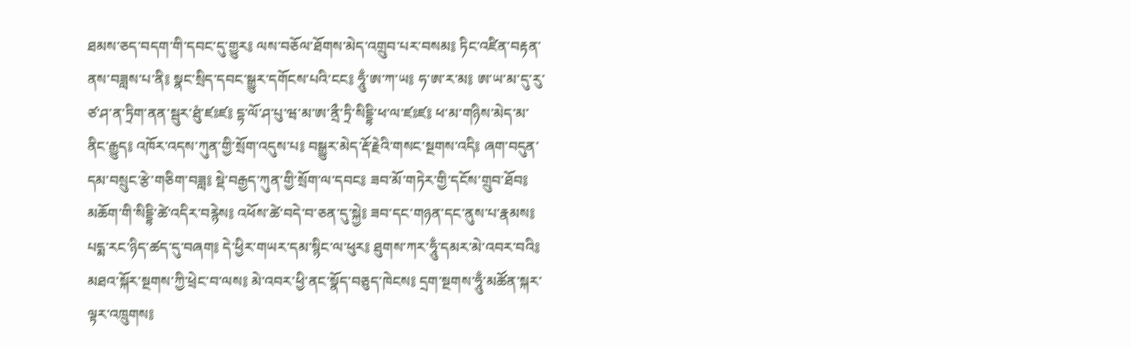ཐམས་ཅད་བདག་གི་དབང་དུ་གྱུར༔ ལས་བཅོལ་ཐོགས་མེད་འགྲུབ་པར་བསམ༔ ཏིང་འཛིན་བརྟན་ནས་བཟླས་པ་ནི༔ སྣང་སྲིད་དབང་སྒྱུར་དགོངས་པའི་ངང༔ ཧཱུྃ་ཨ་ཀ་ཡ༔ ཧ་ཨ་ར་མ༔ ཨ་ཡ་མ་དུ་རུ་ཙ་ཤ་ན་ཏྲིག་ནན་སྦུར་ཐུཾ་ཛཿཛ༔ དྷ་ལོ་ཤ་པུ་ཝ་མ་ཨ་ནྲྀ་ཏྲི་སིདྡྷི་ཕ་ལ་ཛཿཛ༔ ཕ་མ་གཉིས་མེད་མ་ནིང་རྒྱུད༔ འཁོར་འདས་ཀུན་གྱི་སྲོག་འདུས་པ༔ བསྒྱུར་མེད་རྡོ་རྗེའི་གསང་སྔགས་འདི༔ ཞག་བདུན་དམ་བསྲུང་རྩེ་གཅིག་བཟླ༔ སྡེ་བརྒྱད་ཀུན་གྱི་སྲོག་ལ་དབང༔ ཟབ་མོ་གཏེར་གྱི་དངོས་གྲུབ་ཐོབ༔ མཆོག་གི་སིདྡྷི་ཚེ་འདིར་བརྙེས༔ འཕོས་ཚེ་བདེ་བ་ཅན་དུ་སྐྱེ༔ ཟབ་དང་གཉན་དང་ནུས་པ་རྣམས༔ པདྨ་རང་ཉིད་ཚད་དུ་བཞག༔ དེ་ཕྱིར་གཡར་དམ་སྙིང་ལ་ཕུར༔ ཐུགས་ཀར་ཧཱུྃ་དམར་མེ་འབར་བའི༔ མཐའ་སྐོར་སྔགས་ཀྱི་ཕྲེང་བ་ལས༔ མེ་འབར་ཕྱི་ནང་སྣོད་བཅུད་ཁེངས༔ དྲག་སྔགས་ཧཱུྃ་མཚོན་སྐར་ལྟར་འཁྲུགས༔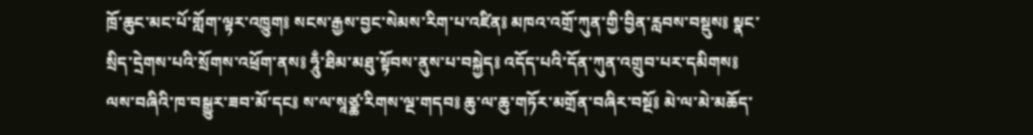ཁྲོ་ཆུང་མང་པོ་གློག་ལྟར་འཁྱུག༔ སངས་རྒྱས་བྱང་སེམས་རིག་པ་འཛིན༔ མཁའ་འགྲོ་ཀུན་གྱི་བྱིན་རླབས་བསྡུས༔ སྣང་སྲིད་དྲེགས་པའི་སྲོགས་འཕྲོག་ནས༔ ཧཱུྃ་ཐིམ་མཐུ་སྟོབས་ནུས་པ་བསྐྱེད༔ འདོད་པའི་དོན་ཀུན་འགྲུབ་པར་དམིགས༔ ལས་བཞིའི་ཁ་བསྒྱུར་ཟབ་མོ་དང༔ ས་ལ་སཱཙྪ་རིགས་ལྔ་གདབ༔ ཆུ་ལ་ཆུ་གཏོར་མགྲོན་བཞིར་བསྔོ༔ མེ་ལ་མེ་མཆོད་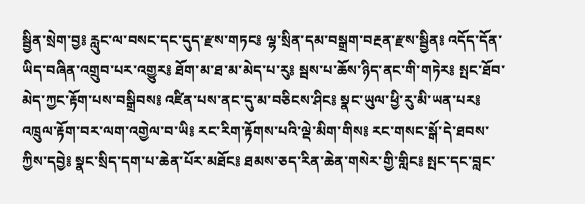སྦྱིན་སྲེག་བྱ༔ རླུང་ལ་བསང་དང་དུད་རྫས་གཏང༔ ལྷ་སྲིན་དམ་བསྒྲག་བརྔན་རྫས་སྦྱིན༔ འདོད་དོན་ཡིད་བཞིན་འགྲུབ་པར་འགྱུར༔ ཐོག་མ་ཐ་མ་མེད་པ་རུ༔ སྦས་པ་ཆོས་ཉིད་ནང་གི་གཏེར༔ སྤང་ཐོབ་མེད་ཀྱང་རྟོག་པས་བསྒྲིབས༔ འཛིན་པས་ནང་དུ་མ་བཅིངས་ཤིང༔ སྣང་ཡུལ་ཕྱི་རུ་མི་ཡན་པར༔ འཁྲུལ་རྟོག་བར་ལག་འགྱེལ་བ་ཡི༔ རང་རིག་རྟོགས་པའི་ལྡེ་མིག་གིས༔ རང་གསང་སྒོ་དེ་ཐབས་ཀྱིས་དབྱེ༔ སྣང་སྲིད་དག་པ་ཆེན་པོར་མཐོང༔ ཐམས་ཅད་རིན་ཆེན་གསེར་གྱི་གླིང༔ སྤང་དང་བླང་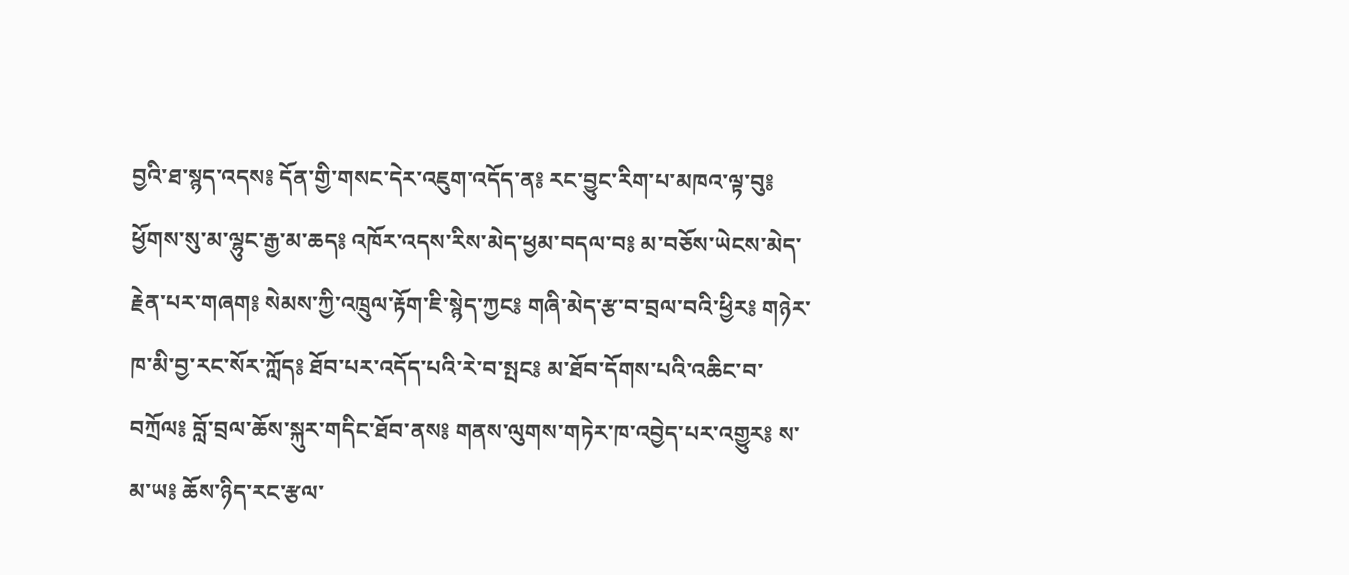བྱའི་ཐ་སྙད་འདས༔ དོན་གྱི་གསང་དེར་འཇུག་འདོད་ན༔ རང་བྱུང་རིག་པ་མཁའ་ལྟ་བུ༔ ཕྱོགས་སུ་མ་ལྷུང་རྒྱ་མ་ཆད༔ འཁོར་འདས་རིས་མེད་ཕྱམ་བདལ་བ༔ མ་བཅོས་ཡེངས་མེད་རྗེན་པར་གཞག༔ སེམས་ཀྱི་འཁྲུལ་རྟོག་ཇི་སྙེད་ཀྱང༔ གཞི་མེད་རྩ་བ་བྲལ་བའི་ཕྱིར༔ གཉེར་ཁ་མི་བྱ་རང་སོར་ཀློད༔ ཐོབ་པར་འདོད་པའི་རེ་བ་སྤང༔ མ་ཐོབ་དོགས་པའི་འཆིང་བ་བཀྲོལ༔ བློ་བྲལ་ཆོས་སྐུར་གདིང་ཐོབ་ནས༔ གནས་ལུགས་གཏེར་ཁ་འབྱེད་པར་འགྱུར༔ ས་མ་ཡ༔ ཆོས་ཉིད་རང་རྩལ་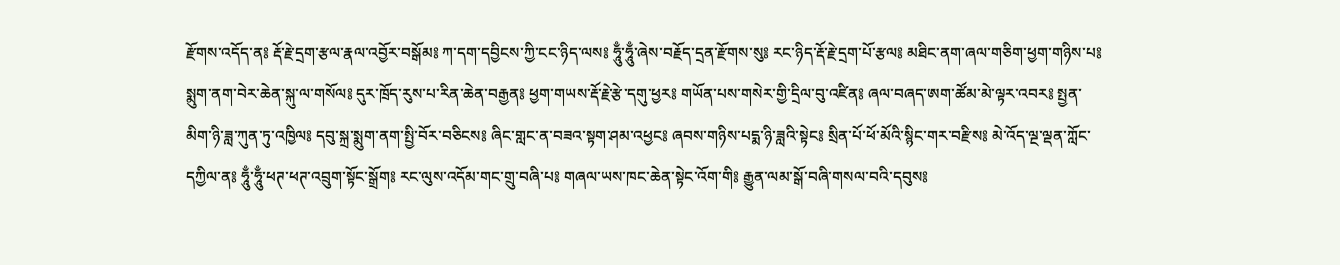རྫོགས་འདོད་ན༔ རྡོ་རྗེ་དྲག་རྩལ་རྣལ་འབྱོར་བསྒོམ༔ ཀ་དག་དབྱིངས་ཀྱི་ངང་ཉིད་ལས༔ ཧཱུྃ་ཧཱུྃ་ཞེས་བརྗོད་དྲན་རྫོགས་སུ༔ རང་ཉིད་རྡོ་རྗེ་དྲག་པོ་རྩལ༔ མཐིང་ནག་ཞལ་གཅིག་ཕྱག་གཉིས་པ༔ སྨུག་ནག་བེར་ཆེན་སྐུ་ལ་གསོལ༔ དུར་ཁྲོད་རུས་པ་རིན་ཆེན་བརྒྱན༔ ཕྱག་གཡས་རྡོ་རྗེ་རྩེ་དགུ་ཕྱར༔ གཡོན་པས་གསེར་གྱི་དྲིལ་བུ་འཛིན༔ ཞལ་བཞད་ཨག་ཚོམ་མེ་ལྟར་འབར༔ སྤྱན་མིག་ཉི་ཟླ་ཀུན་ཏུ་འཁྱིལ༔ དབུ་སྐྲ་སྨུག་ནག་སྤྱི་བོར་བཅིངས༔ ཞིང་གླང་ན་བཟའ་སྟག་ཤམ་འཕྱང༔ ཞབས་གཉིས་པདྨ་ཉི་ཟླའི་སྟེང༔ སྲིན་པོ་ཕོ་མོའི་སྙིང་གར་བརྫིས༔ མེ་འོད་ལྔ་ལྡན་ཀློང་དཀྱིལ་ན༔ ཧཱུྃ་ཧཱུྃ་ཕཊ་ཕཊ་འབྲུག་སྟོང་སྒྲོག༔ རང་ལུས་འདོམ་གང་གྲུ་བཞི་པ༔ གཞལ་ཡས་ཁང་ཆེན་སྟེང་འོག་གི༔ རྒྱུན་ལམ་སྒོ་བཞི་གསལ་བའི་དབུས༔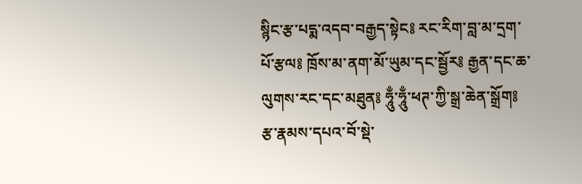སྙིང་རྩ་པདྨ་འདབ་བརྒྱད་སྟེང༔ རང་རིག་བླ་མ་དྲག་པོ་རྩལ༔ ཁྲོས་མ་ནག་མོ་ཡུམ་དང་སྦྱོར༔ རྒྱན་དང་ཆ་ལུགས་རང་དང་མཐུན༔ ཧཱུྃ་ཧཱུྃ་ཕཊ་ཀྱི་སྒྲ་ཆེན་སྒྲོག༔ རྩ་རྣམས་དཔའ་བོ་སྡེ་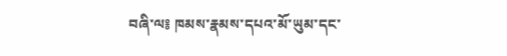བཞི་ལ༔ ཁམས་རྣམས་དཔའ་མོ་ཡུམ་དང་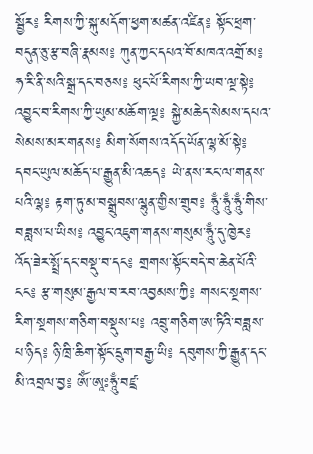སྦྱོར༔ རིགས་ཀྱི་སྐུ་མདོག་ཕྱག་མཚན་འཛིན༔ སྟོང་ཕྲག་བདུན་ཅུ་རྩ་བཞི་རྣམས༔ ཀུན་ཀྱང་དཔའ་བོ་མཁའ་འགྲོ་མ༔ ཧ་རི་ནི་སའི་སྒྲ་དང་བཅས༔ ཕུང་པོ་རིགས་ཀྱི་ཡབ་ལྔ་སྟེ༔ འབྱུང་བ་རིགས་ཀྱི་ཡུམ་མཆོག་ལྔ༔ སྐྱེ་མཆེད་སེམས་དཔའ་སེམས་མར་གནས༔ མིག་སོགས་འདོད་ཡོན་ལྷ་མོ་སྟེ༔ དབང་ཡུལ་མཆོད་པ་རྒྱུན་མི་འཆད༔ ཡེ་ནས་རང་ལ་གནས་པའི་ལྷ༔ རྟག་ཏུ་མ་བསྒྲུབས་ལྷུན་གྱིས་གྲུབ༔ ཧཱུྃ་ཧཱུྃ་ཧཱུྃ་གིས་བཟླས་པ་ཡིས༔ འབྱུང་འཇུག་གནས་གསུམ་ཧཱུྃ་དུ་ཁྱེར༔ འོད་ཟེར་སྤྲོ་དང་བསྡུ་བ་དང༔ གྲགས་སྟོང་བདེ་བ་ཆེན་པོའི་ངང༔ རྩ་གསུམ་རྒྱལ་བ་རབ་འབྱམས་ཀྱི༔ གསང་སྔགས་རིག་སྔགས་གཅིག་བསྡུས་པ༔ འབྲུ་གཅིག་ཨ་ཏིའི་བཟླས་པ་ཉིད༔ ཉི་ཁྲི་ཆིག་སྟོང་དྲུག་བརྒྱ་ཡི༔ དབུགས་ཀྱི་རྒྱུན་དང་མི་འབྲལ་བྱ༔ ཨོཾ་ཨཱཿཧཱུྃ་བཛྲ་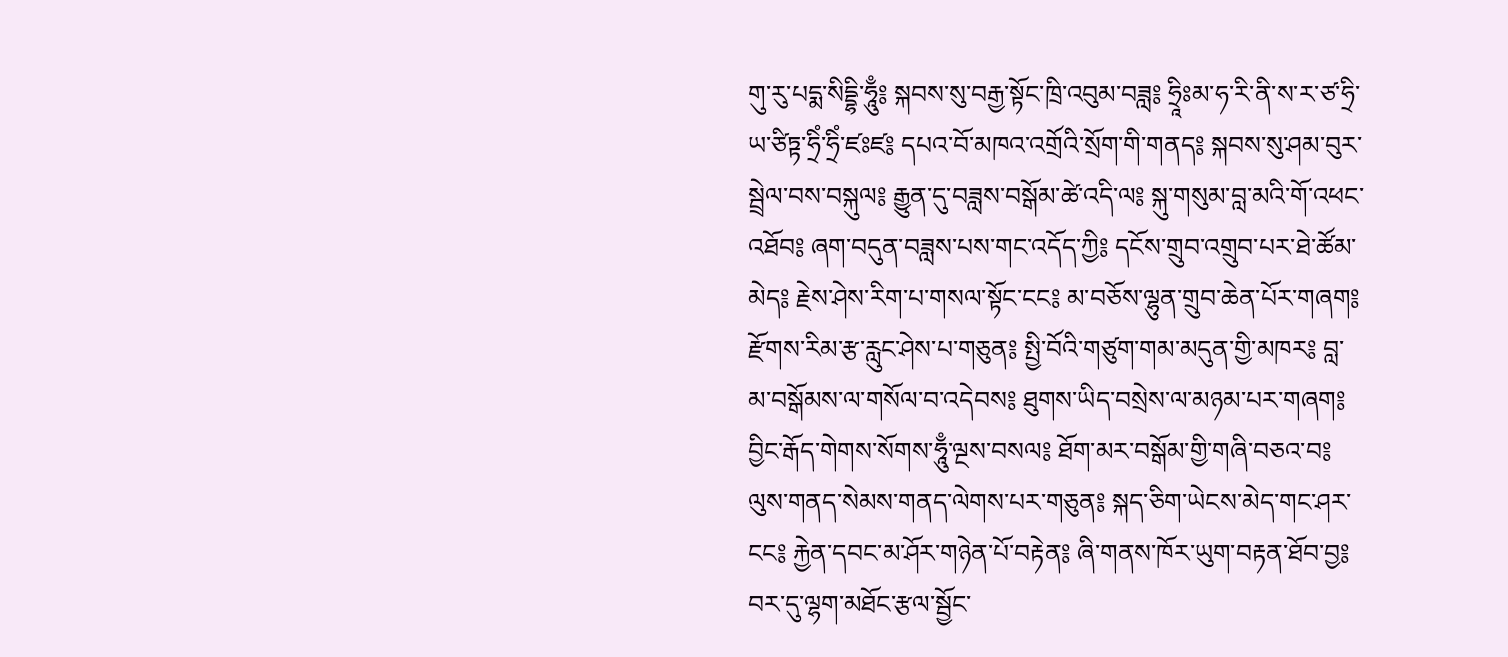གུ་རུ་པདྨ་སིདྡྷི་ཧཱུྃ༔ སྐབས་སུ་བརྒྱ་སྟོང་ཁྲི་འབུམ་བཟླ༔ ཧྲཱིཿམ་ཧ་རི་ནི་ས་ར་ཙ་ཧྲི་ཡ་ཙིཏྟ་ཧྲིཾ་ཧྲིཾ་ཛཿཛ༔ དཔའ་བོ་མཁའ་འགྲོའི་སྲོག་གི་གནད༔ སྐབས་སུ་ཤམ་བུར་སྦྲེལ་བས་བསྐུལ༔ རྒྱུན་དུ་བཟླས་བསྒོམ་ཚེ་འདི་ལ༔ སྐུ་གསུམ་བླ་མའི་གོ་འཕང་འཐོབ༔ ཞག་བདུན་བཟླས་པས་གང་འདོད་ཀྱི༔ དངོས་གྲུབ་འགྲུབ་པར་ཐེ་ཚོམ་མེད༔ རྗེས་ཤེས་རིག་པ་གསལ་སྟོང་ངང༔ མ་བཅོས་ལྷུན་གྲུབ་ཆེན་པོར་གཞག༔ རྫོགས་རིམ་རྩ་རླུང་ཤེས་པ་གཅུན༔ སྤྱི་བོའི་གཙུག་གམ་མདུན་གྱི་མཁར༔ བླ་མ་བསྒོམས་ལ་གསོལ་བ་འདེབས༔ ཐུགས་ཡིད་བསྲེས་ལ་མཉམ་པར་གཞག༔ བྱིང་རྒོད་གེགས་སོགས་ཧཱུྃ་ལྔས་བསལ༔ ཐོག་མར་བསྒོམ་གྱི་གཞི་བཅའ་བ༔ ལུས་གནད་སེམས་གནད་ལེགས་པར་གཅུན༔ སྐད་ཅིག་ཡེངས་མེད་གང་ཤར་ངང༔ རྐྱེན་དབང་མ་ཤོར་གཉེན་པོ་བརྟེན༔ ཞི་གནས་ཁོར་ཡུག་བརྟན་ཐོབ་བྱ༔ བར་དུ་ལྷག་མཐོང་རྩལ་སྦྱོང་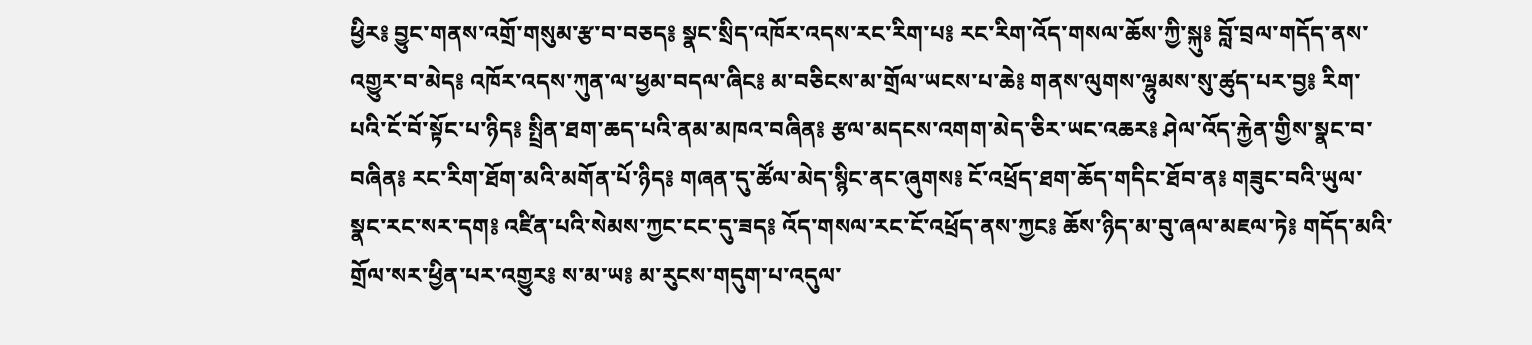ཕྱིར༔ བྱུང་གནས་འགྲོ་གསུམ་རྩ་བ་བཅད༔ སྣང་སྲིད་འཁོར་འདས་རང་རིག་པ༔ རང་རིག་འོད་གསལ་ཆོས་ཀྱི་སྐུ༔ བློ་བྲལ་གདོད་ནས་འགྱུར་བ་མེད༔ འཁོར་འདས་ཀུན་ལ་ཕྱམ་བདལ་ཞིང༔ མ་བཅིངས་མ་གྲོལ་ཡངས་པ་ཆེ༔ གནས་ལུགས་ལྷུམས་སུ་ཚུད་པར་བྱ༔ རིག་པའི་ངོ་བོ་སྟོང་པ་ཉིད༔ སྤྲིན་ཐག་ཆད་པའི་ནམ་མཁའ་བཞིན༔ རྩལ་མདངས་འགག་མེད་ཅིར་ཡང་འཆར༔ ཤེལ་འོད་རྐྱེན་གྱིས་སྣང་བ་བཞིན༔ རང་རིག་ཐོག་མའི་མགོན་པོ་ཉིད༔ གཞན་དུ་ཚོལ་མེད་སྙིང་ནང་ཞུགས༔ ངོ་འཕྲོད་ཐག་ཆོད་གདིང་ཐོབ་ན༔ གཟུང་བའི་ཡུལ་སྣང་རང་སར་དག༔ འཛིན་པའི་སེམས་ཀྱང་ངང་དུ་ཟད༔ འོད་གསལ་རང་ངོ་འཕྲོད་ནས་ཀྱང༔ ཆོས་ཉིད་མ་བུ་ཞལ་མཇལ་ཏེ༔ གདོད་མའི་གྲོལ་སར་ཕྱིན་པར་འགྱུར༔ ས་མ་ཡ༔ མ་རུངས་གདུག་པ་འདུལ་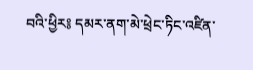བའི་ཕྱིར༔ དམར་ནག་མེ་ཕྲེང་ཏིང་འཛིན་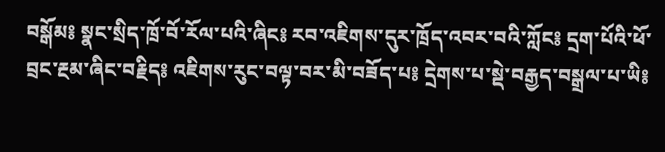བསྒོམ༔ སྣང་སྲིད་ཁྲོ་བོ་རོལ་པའི་ཞིང༔ རབ་འཇིགས་དུར་ཁྲོད་འབར་བའི་ཀློང༔ དྲག་པོའི་ཕོ་བྲང་རྔམ་ཞིང་བརྗིད༔ འཇིགས་རུང་བལྟ་བར་མི་བཟོད་པ༔ དྲེགས་པ་སྡེ་བརྒྱད་བསྒྲལ་པ་ཡི༔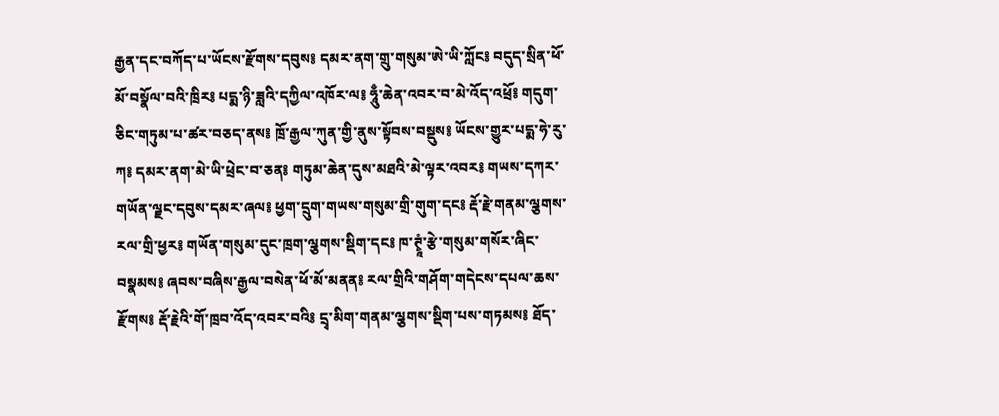རྒྱན་དང་བཀོད་པ་ཡོངས་རྫོགས་དབུས༔ དམར་ནག་གྲུ་གསུམ་ཨེ་ཡི་ཀློང༔ བདུད་སྲིན་ཕོ་མོ་བསྣོལ་བའི་ཁྲིར༔ པདྨ་ཉི་ཟླའི་དཀྱིལ་འཁོར་ལ༔ ཧཱུྃ་ཆེན་འབར་བ་མེ་འོད་འཕྲོ༔ གདུག་ཅིང་གཏུམ་པ་ཚར་བཅད་ནས༔ ཁྲོ་རྒྱལ་ཀུན་གྱི་ནུས་སྟོབས་བསྡུས༔ ཡོངས་གྱུར་པདྨ་ཧེ་རུ་ཀ༔ དམར་ནག་མེ་ཡི་ཕྲེང་བ་ཅན༔ གཏུམ་ཆེན་དུས་མཐའི་མེ་ལྟར་འབར༔ གཡས་དཀར་གཡོན་ལྗང་དབུས་དམར་ཞལ༔ ཕྱག་དྲུག་གཡས་གསུམ་གྲི་གུག་དང༔ རྡོ་རྗེ་གནམ་ལྕགས་རལ་གྲི་ཕྱར༔ གཡོན་གསུམ་དུང་ཁྲག་ལྕགས་སྡིག་དང༔ ཁ་ཊྭཱཾ་རྩེ་གསུམ་གསོར་ཞིང་བསྣམས༔ ཞབས་བཞིས་རྒྱལ་བསེན་ཕོ་མོ་མནན༔ རལ་གྲིའི་གཤོག་གདེངས་དཔལ་ཆས་རྫོགས༔ རྡོ་རྗེའི་གོ་ཁྲབ་འོད་འབར་བའི༔ དྲྭ་མིག་གནམ་ལྕགས་སྡིག་པས་གཏམས༔ ཐོད་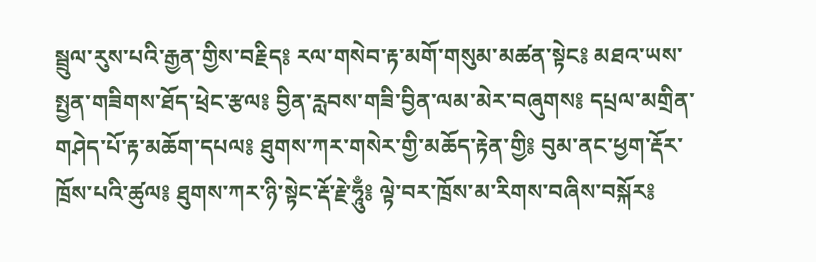སྦྲུལ་རུས་པའི་རྒྱན་གྱིས་བརྗིད༔ རལ་གསེབ་རྟ་མགོ་གསུམ་མཚན་སྟེང༔ མཐའ་ཡས་སྤྱན་གཟིགས་ཐོད་ཕྲེང་རྩལ༔ བྱིན་རླབས་གཟི་བྱིན་ལམ་མེར་བཞུགས༔ དཔྲལ་མགྲིན་གཤེད་པོ་རྟ་མཆོག་དཔལ༔ ཐུགས་ཀར་གསེར་གྱི་མཆོད་རྟེན་གྱི༔ བུམ་ནང་ཕྱག་རྡོར་ཁྲོས་པའི་ཚུལ༔ ཐུགས་ཀར་ཉི་སྟེང་རྡོ་རྗེ་ཧཱུྃ༔ ལྟེ་བར་ཁྲོས་མ་རིགས་བཞིས་བསྐོར༔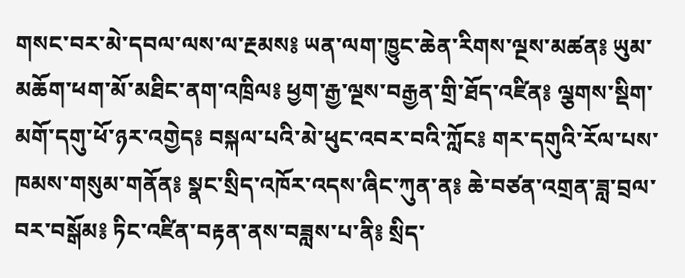གསང་བར་མེ་དབལ་ལས་ལ་རྔམས༔ ཡན་ལག་ཁྱུང་ཆེན་རིགས་ལྔས་མཚན༔ ཡུམ་མཆོག་ཕག་མོ་མཐིང་ནག་འཁྲིལ༔ ཕྱག་རྒྱ་ལྔས་བརྒྱན་གྲི་ཐོད་འཛིན༔ ལྕགས་སྡིག་མགོ་དགུ་ཕོ་ཉར་འགྱེད༔ བསྐལ་པའི་མེ་ཕུང་འབར་བའི་ཀློང༔ གར་དགུའི་རོལ་པས་ཁམས་གསུམ་གནོན༔ སྣང་སྲིད་འཁོར་འདས་ཞིང་ཀུན་ན༔ ཆེ་བཙན་འགྲན་ཟླ་བྲལ་བར་བསྒོམ༔ ཏིང་འཛིན་བརྟན་ནས་བཟླས་པ་ནི༔ སྲིད་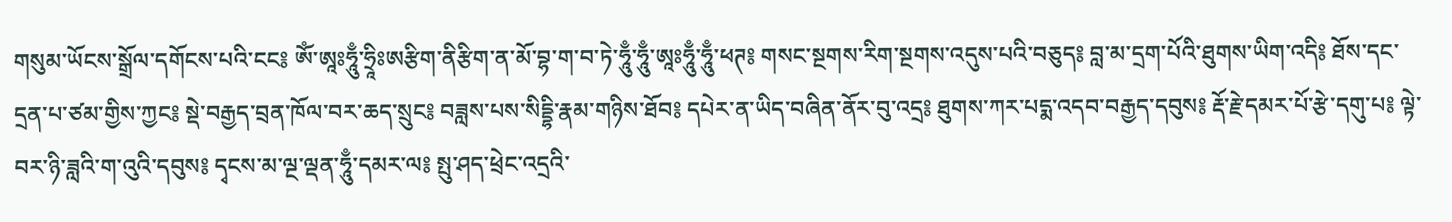གསུམ་ཡོངས་སྒྲོལ་དགོངས་པའི་ངང༔ ཨོཾ་ཨཱཿཧཱུྃ་ཧྲཱིཿཨརྩིག་ནིརྩིག་ན་མོ་བྷ་ག་བ་ཏེ་ཧཱུྃ་ཧཱུྃ་ཨཱཿཧཱུྃ་ཧཱུྃ་ཕཊ༔ གསང་སྔགས་རིག་སྔགས་འདུས་པའི་བཅུད༔ བླ་མ་དྲག་པོའི་ཐུགས་ཡིག་འདི༔ ཐོས་དང་དྲན་པ་ཙམ་གྱིས་ཀྱང༔ སྡེ་བརྒྱད་བྲན་ཁོལ་བར་ཆད་སྲུང༔ བཟླས་པས་སིདྡྷི་རྣམ་གཉིས་ཐོབ༔ དཔེར་ན་ཡིད་བཞིན་ནོར་བུ་འདྲ༔ ཐུགས་ཀར་པདྨ་འདབ་བརྒྱད་དབུས༔ རྡོ་རྗེ་དམར་པོ་རྩེ་དགུ་པ༔ ལྟེ་བར་ཉི་ཟླའི་ག་འུའི་དབུས༔ དྭངས་མ་ལྔ་ལྡན་ཧཱུྃ་དམར་ལ༔ སྤུ་ཤད་ཕྲེང་འདྲའི་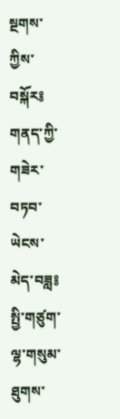སྔགས་ཀྱིས་བསྐོར༔ གནད་ཀྱི་གཟེར་བཏབ་ཡེངས་མེད་བཟླ༔ སྤྱི་གཙུག་ལྷ་གསུམ་ཐུགས་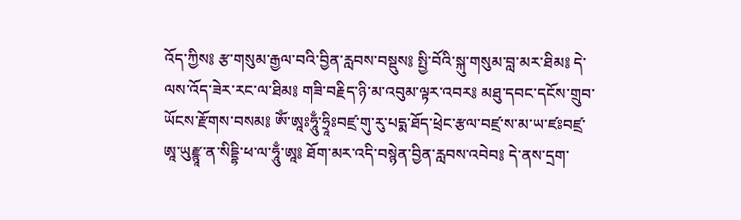འོད་ཀྱིས༔ རྩ་གསུམ་རྒྱལ་བའི་བྱིན་རླབས་བསྡུས༔ སྤྱི་བོའི་སྐུ་གསུམ་བླ་མར་ཐིམ༔ དེ་ལས་འོད་ཟེར་རང་ལ་ཐིམ༔ གཟི་བརྗིད་ཉི་མ་འབུམ་ལྟར་འབར༔ མཐུ་དབང་དངོས་གྲུབ་ཡོངས་རྫོགས་བསམ༔ ཨོཾ་ཨཱཿཧཱུྃ་ཧྲཱིཿབཛྲ་གུ་རུ་པདྨ་ཐོད་ཕྲེང་རྩལ་བཛྲ་ས་མ་ཡ་ཛཿབཛྲ་ཨཱ་ཡུརྫྙཱ་ན་སིདྡྷི་ཕ་ལ་ཧཱུྃ་ཨཱ༔ ཐོག་མར་འདི་བསྙེན་བྱིན་རླབས་འབེབ༔ དེ་ནས་དྲག་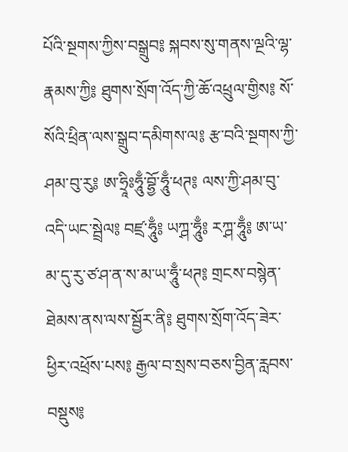པོའི་སྔགས་ཀྱིས་བསྒྲུབ༔ སྐབས་སུ་གནས་ལྔའི་ལྷ་རྣམས་ཀྱི༔ ཐུགས་སྲོག་འོད་ཀྱི་ཆོ་འཕྲུལ་གྱིས༔ སོ་སོའི་ཕྲིན་ལས་སྒྲུབ་དམིགས་ལ༔ རྩ་བའི་སྔགས་ཀྱི་ཤམ་བུ་རུ༔ ཨ་ཧྲཱིཿཧཱུྃ་བྷྱོ་ཧཱུྃ་ཕཊ༔ ལས་ཀྱི་ཤམ་བུ་འདི་ཡང་སྦྲེལ༔ བཛྲ་ཧཱུྃ༔ ཡཀྴ་ཧཱུྃ༔ རཀྴ་ཧཱུྃ༔ ཨ་ཡ་མ་དུ་རུ་ཙ་ཤ་ན་ས་མ་ཡ་ཧཱུྃ་ཕཊ༔ གྲངས་བསྙེན་ཐེམས་ནས་ལས་སྦྱོར་ནི༔ ཐུགས་སྲོག་འོད་ཟེར་ཕྱིར་འཕྲོས་པས༔ རྒྱལ་བ་སྲས་བཅས་བྱིན་རླབས་བསྡུས༔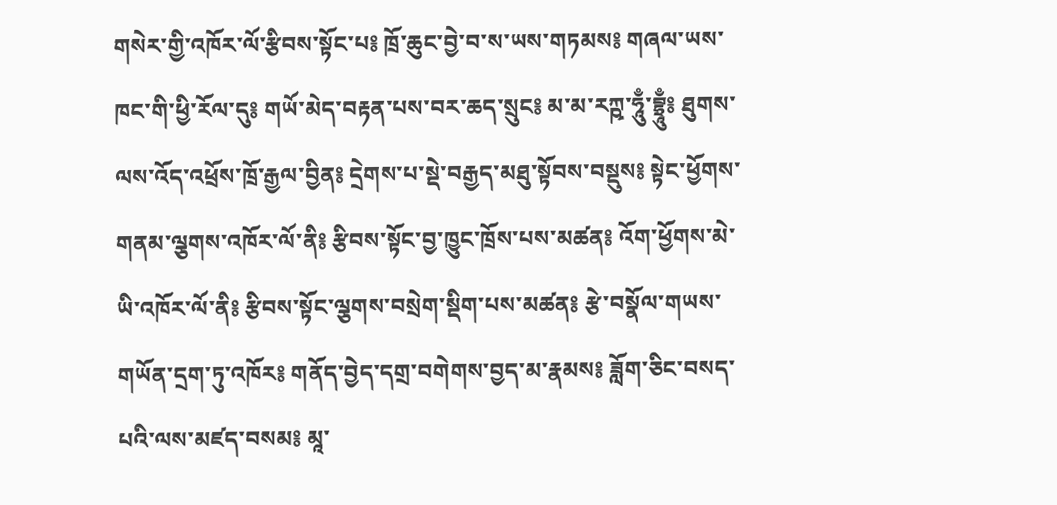གསེར་གྱི་འཁོར་ལོ་རྩིབས་སྟོང་པ༔ ཁྲོ་ཆུང་བྱེ་བ་ས་ཡས་གཏམས༔ གཞལ་ཡས་ཁང་གི་ཕྱི་རོལ་དུ༔ གཡོ་མེད་བརྟན་པས་བར་ཆད་སྲུང༔ མ་མ་རཀྵ་ཧཱུྃ་བྷྲཱུྃ༔ ཐུགས་ལས་འོད་འཕྲོས་ཁྲོ་རྒྱལ་བྱིན༔ དྲེགས་པ་སྡེ་བརྒྱད་མཐུ་སྟོབས་བསྡུས༔ སྟེང་ཕྱོགས་གནམ་ལྕགས་འཁོར་ལོ་ནི༔ རྩིབས་སྟོང་བྱ་ཁྱུང་ཁྲོས་པས་མཚན༔ འོག་ཕྱོགས་མེ་ཡི་འཁོར་ལོ་ནི༔ རྩིབས་སྟོང་ལྕགས་བསྲེག་སྡིག་པས་མཚན༔ རྩེ་བསྣོལ་གཡས་གཡོན་དྲག་ཏུ་འཁོར༔ གནོད་བྱེད་དགྲ་བགེགས་བྱད་མ་རྣམས༔ ཟློག་ཅིང་བསད་པའི་ལས་མཛད་བསམ༔ མཱ་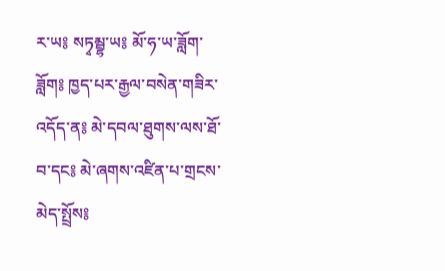ར་ཡ༔ སཏྭམྦྷ་ཡ༔ མོ་ཧ་ཡ་ཟློག་ཟློག༔ ཁྱད་པར་རྒྱལ་བསེན་གཟིར་འདོད་ན༔ མེ་དབལ་ཐུགས་ལས་ཐོ་བ་དང༔ མེ་ཞགས་འཛིན་པ་གྲངས་མེད་སྤྲོས༔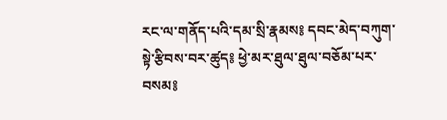རང་ལ་གནོད་པའི་དམ་སྲི་རྣམས༔ དབང་མེད་བཀུག་སྟེ་རྩིབས་བར་ཚུད༔ ཕྱེ་མར་ཐུལ་ཐུལ་བཅོམ་པར་བསམ༔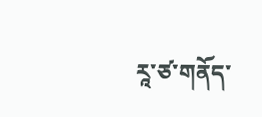རཱ་ཙ་གནོད་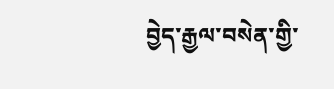བྱེད་རྒྱལ་བསེན་གྱི་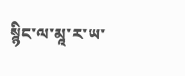སྙིང་ལ་མཱ་ར་ཡ་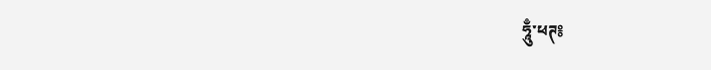ཧཱུྃ་ཕཊ༔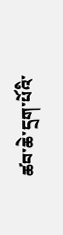ཚབ་ཆེ་དྲག་པོའི་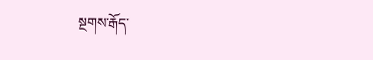སྔགས་རྒོད་